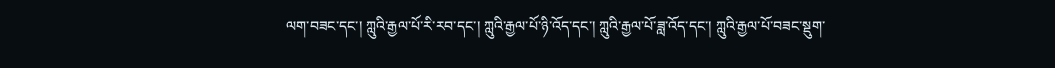ལག་བཟང་དང་། ཀླུའི་རྒྱལ་པོ་རི་རབ་དང་། ཀླུའི་རྒྱལ་པོ་ཉི་འོད་དང་། ཀླུའི་རྒྱལ་པོ་ཟླ་འོད་དང་། ཀླུའི་རྒྱལ་པོ་བཟང་སྡུག་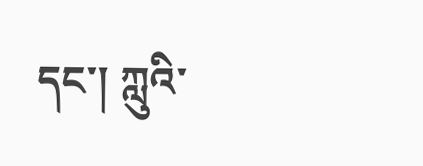དང་། ཀླུའི་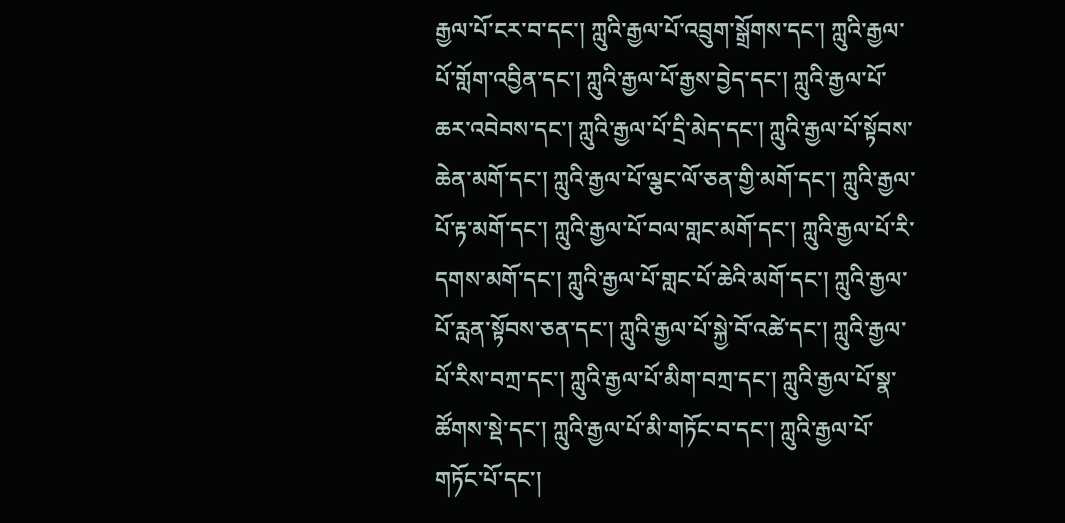རྒྱལ་པོ་ངར་བ་དང་། ཀླུའི་རྒྱལ་པོ་འབྲུག་སྒྲོགས་དང་། ཀླུའི་རྒྱལ་པོ་གློག་འབྱིན་དང་། ཀླུའི་རྒྱལ་པོ་རྒྱས་བྱེད་དང་། ཀླུའི་རྒྱལ་པོ་ཆར་འབེབས་དང་། ཀླུའི་རྒྱལ་པོ་དྲི་མེད་དང་། ཀླུའི་རྒྱལ་པོ་སྟོབས་ཆེན་མགོ་དང་། ཀླུའི་རྒྱལ་པོ་ལྕང་ལོ་ཅན་གྱི་མགོ་དང་། ཀླུའི་རྒྱལ་པོ་རྟ་མགོ་དང་། ཀླུའི་རྒྱལ་པོ་བལ་གླང་མགོ་དང་། ཀླུའི་རྒྱལ་པོ་རི་དགས་མགོ་དང་། ཀླུའི་རྒྱལ་པོ་གླང་པོ་ཆེའི་མགོ་དང་། ཀླུའི་རྒྱལ་པོ་རླན་སྟོབས་ཅན་དང་། ཀླུའི་རྒྱལ་པོ་སྐྱེ་བོ་འཚེ་དང་། ཀླུའི་རྒྱལ་པོ་རིས་བཀྲ་དང་། ཀླུའི་རྒྱལ་པོ་མིག་བཀྲ་དང་། ཀླུའི་རྒྱལ་པོ་སྣ་ཚོགས་སྡེ་དང་། ཀླུའི་རྒྱལ་པོ་མི་གཏོང་བ་དང་། ཀླུའི་རྒྱལ་པོ་གཏོང་པོ་དང་།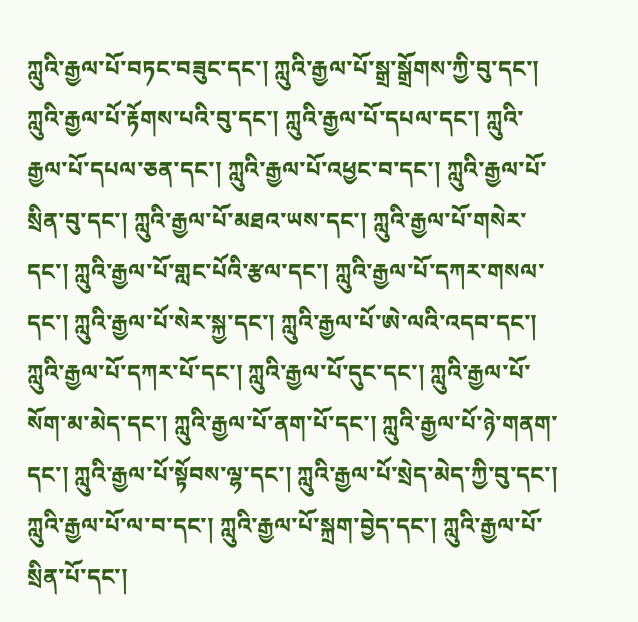ཀླུའི་རྒྱལ་པོ་བཏང་བཟུང་དང་། ཀླུའི་རྒྱལ་པོ་སྒྲ་སྒྲོགས་ཀྱི་བུ་དང་། ཀླུའི་རྒྱལ་པོ་རྟོགས་པའི་བུ་དང་། ཀླུའི་རྒྱལ་པོ་དཔལ་དང་། ཀླུའི་རྒྱལ་པོ་དཔལ་ཅན་དང་། ཀླུའི་རྒྱལ་པོ་འཕྱང་བ་དང་། ཀླུའི་རྒྱལ་པོ་སྲིན་བུ་དང་། ཀླུའི་རྒྱལ་པོ་མཐའ་ཡས་དང་། ཀླུའི་རྒྱལ་པོ་གསེར་དང་། ཀླུའི་རྒྱལ་པོ་གླང་པོའི་རྩལ་དང་། ཀླུའི་རྒྱལ་པོ་དཀར་གསལ་དང་། ཀླུའི་རྒྱལ་པོ་སེར་སྐྱ་དང་། ཀླུའི་རྒྱལ་པོ་ཨེ་ལའི་འདབ་དང་། ཀླུའི་རྒྱལ་པོ་དཀར་པོ་དང་། ཀླུའི་རྒྱལ་པོ་དུང་དང་། ཀླུའི་རྒྱལ་པོ་སོག་མ་མེད་དང་། ཀླུའི་རྒྱལ་པོ་ནག་པོ་དང་། ཀླུའི་རྒྱལ་པོ་ཉེ་གནག་དང་། ཀླུའི་རྒྱལ་པོ་སྟོབས་ལྷ་དང་། ཀླུའི་རྒྱལ་པོ་སྲེད་མེད་ཀྱི་བུ་དང་། ཀླུའི་རྒྱལ་པོ་ལ་བ་དང་། ཀླུའི་རྒྱལ་པོ་སྐྲག་བྱེད་དང་། ཀླུའི་རྒྱལ་པོ་སྲིན་པོ་དང་།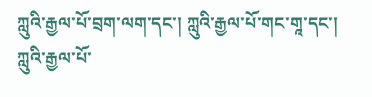ཀླུའི་རྒྱལ་པོ་བྲག་ལག་དང་། ཀླུའི་རྒྱལ་པོ་གང་གཱ་དང་། ཀླུའི་རྒྱལ་པོ་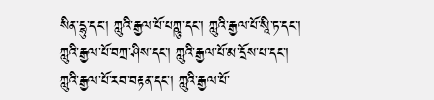སིན་དྷུ་དང་། ཀླུའི་རྒྱལ་པོ་པཀྵུ་དང་། ཀླུའི་རྒྱལ་པོ་སཱི་ཏ་དང་། ཀླུའི་རྒྱལ་པོ་བཀྲ་ཤིས་དང་། ཀླུའི་རྒྱལ་པོ་མ་དྲོས་པ་དང་། ཀླུའི་རྒྱལ་པོ་རབ་བརྟན་དང་། ཀླུའི་རྒྱལ་པོ་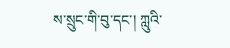ས་སྲུང་གི་བུ་དང་། ཀླུའི་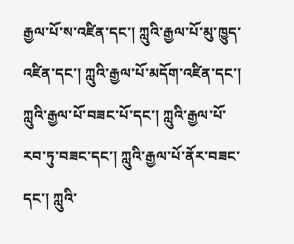རྒྱལ་པོ་ས་འཛིན་དང་། ཀླུའི་རྒྱལ་པོ་མུ་ཁྱུད་འཛིན་དང་། ཀླུའི་རྒྱལ་པོ་མདོག་འཛིན་དང་། ཀླུའི་རྒྱལ་པོ་བཟང་པོ་དང་། ཀླུའི་རྒྱལ་པོ་རབ་ཏུ་བཟང་དང་། ཀླུའི་རྒྱལ་པོ་ནོར་བཟང་དང་། ཀླུའི་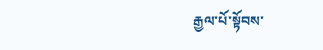རྒྱལ་པོ་སྟོབས་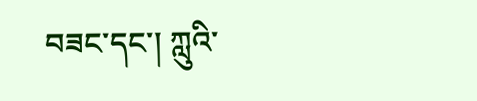བཟང་དང་། ཀླུའི་